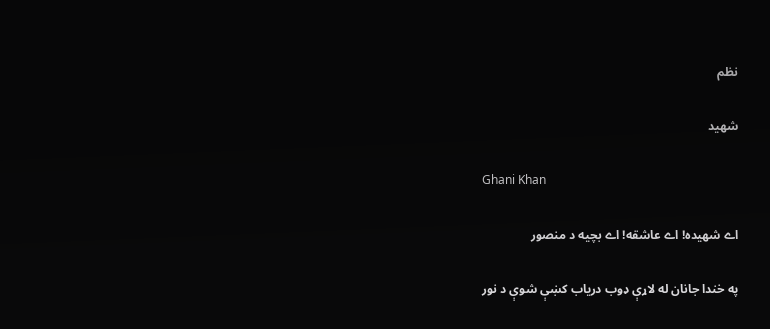نظم

شهيد

Ghani Khan

اے شهيده! اے عاشقه! اے بچيه د منصور

په خندا جانان له لاړې ډوب درياب کښې شوې د نور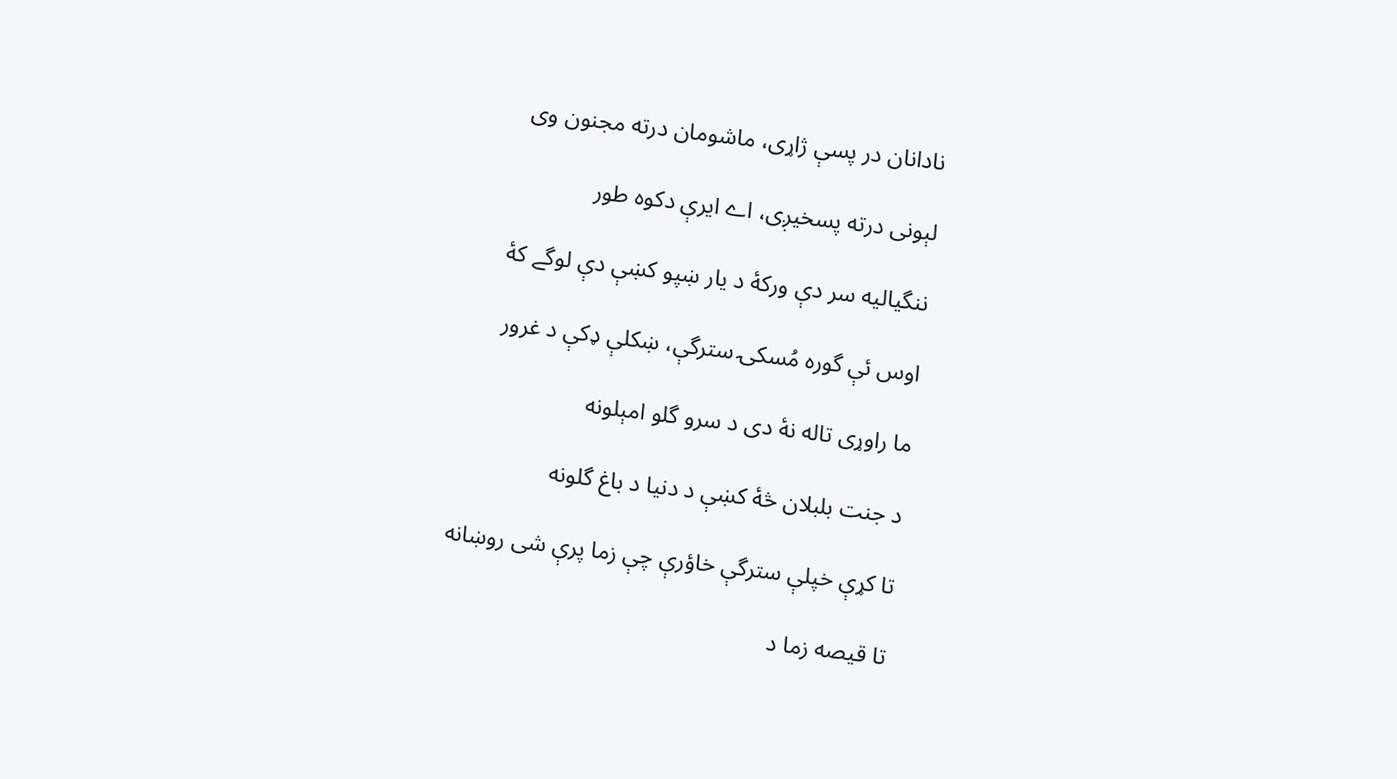نادانان در پسې ژاړی، ماشومان درته مجنون وی

لېونی درته پسخيږی، اے ايرې دکوه طور

ننگياليه سر دې ورکۀ د يار ښپو کښې دې لوگے کۀ

اوس ئې گوره مُسکۍ سترگې، ښکلې ډکې د غرور

ما راوړی تاله نۀ دی د سرو گلو امېلونه

د جنت بلبلان څۀ کښې د دنيا د باغ گلونه

تا کړې خپلې سترگې خاؤرې چې زما پرې شی روښانه

تا قيصه زما د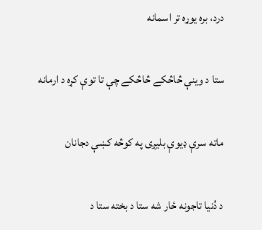درد، بره يوړه تر اسمانه

ستا د وينې څاڅکے څاڅکے چې تا توې کړه د ارمانه

ماته سرې ډيوې بليږی په کوڅه کښې دجانان

د دُنيا تاجونه ځار شه ستا د بخته ستا د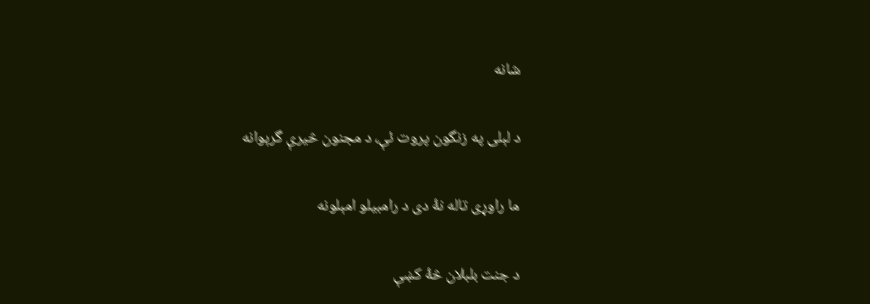شانه

د لېلی په زنگون پروت ئې، د مجنون څيرې گرېوانه

ما راوړی تاله نۀ دی د رامبيلو امېلونه

د جنت بلبلان څۀ کښې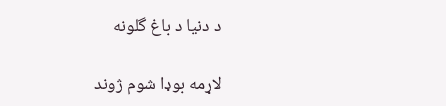د دنيا د باغ گلونه

لاړمه بوډا شوم ژوند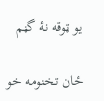يو ټوقه نۀ گڼم

ځان تخنومه خو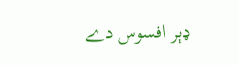ډېر افسوس دے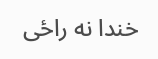خندا نه راځی